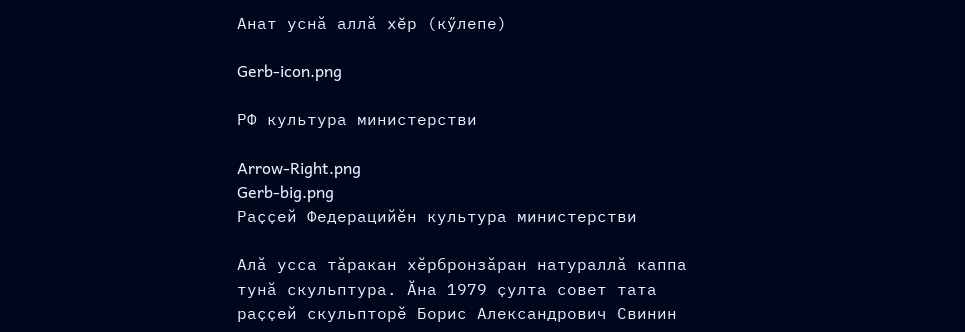Анат уснӑ аллӑ хĕр (кӳлепе)

Gerb-icon.png

РФ культура министерстви

Arrow-Right.png
Gerb-big.png
Раҫҫей Федерацийӗн культура министерстви

Алӑ усса тӑракан хӗрбронзӑран натураллӑ каппа тунӑ скульптура. Ӑна 1979 ҫулта совет тата раҫҫей скульпторӗ Борис Александрович Свинин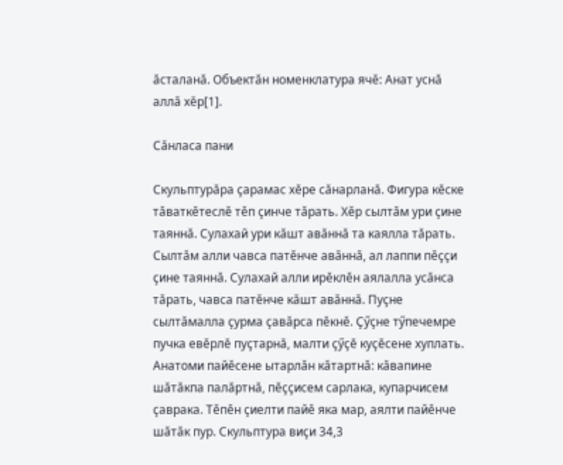ӑсталанӑ. Объектӑн номенклатура ячӗ: Анат уснӑ аллӑ хĕр[1].

Сӑнласа пани

Скульптурӑра ҫарамас хӗре сӑнарланӑ. Фигура кӗске тӑваткӗтеслӗ тӗп ҫинче тӑрать. Хӗр сылтӑм ури ҫине таяннӑ. Сулахай ури кӑшт авӑннӑ та каялла тӑрать. Сылтӑм алли чавса патӗнче авӑннӑ, ал лаппи пӗççи ҫине таяннӑ. Сулахай алли ирӗклӗн аялалла усӑнса тӑрать, чавса патӗнче кӑшт авӑннӑ. Пуҫне сылтӑмалла ҫурма ҫавӑрса пӗкнӗ. Ҫӳҫне тӳпечемре пучка евӗрлӗ пуҫтарнӑ, малти ҫӳҫӗ куҫӗсене хуплать. Анатоми пайӗсене ытарлӑн кӑтартнӑ: кӑвапине шӑтӑкпа палӑртнӑ, пӗççисем сарлака, купарчисем ҫаврака. Тӗпӗн ҫиелти пайӗ яка мар, аялти пайӗнче шӑтӑк пур. Скульптура виҫи 34,3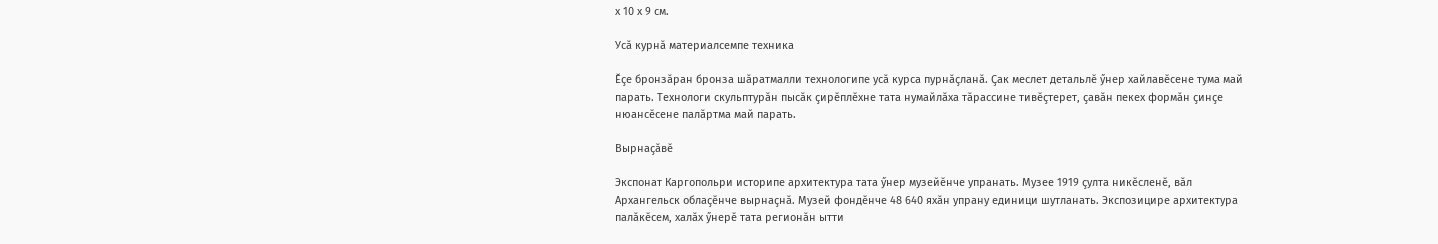х 10 х 9 см.

Усӑ курнӑ материалсемпе техника

Ӗҫе бронзӑран бронза шӑратмалли технологипе усӑ курса пурнӑҫланӑ. Ҫак меслет детальлӗ ӳнер хайлавӗсене тума май парать. Технологи скульптурӑн пысӑк ҫирӗплӗхне тата нумайлӑха тӑрассине тивӗҫтерет, ҫавӑн пекех формӑн ҫинҫе нюансӗсене палӑртма май парать.

Вырнаҫӑвӗ

Экспонат Каргопольри историпе архитектура тата ӳнер музейӗнче упранать. Музее 1919 ҫулта никӗсленӗ, вӑл Архангельск облаҫӗнче вырнаҫнӑ. Музей фондӗнче 48 640 яхӑн упрану единици шутланать. Экспозицире архитектура палӑкӗсем, халӑх ӳнерӗ тата регионӑн ытти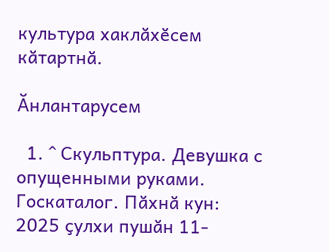культура хаклӑхӗсем кӑтартнӑ.

Ӑнлантарусем

  1. ^ Скульптура. Девушка с опущенными руками. Госкаталог. Пӑхнӑ кун: 2025 ҫулхи пушӑн 11-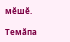мӗшӗ.

Темӑпа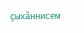ҫыхӑннисем